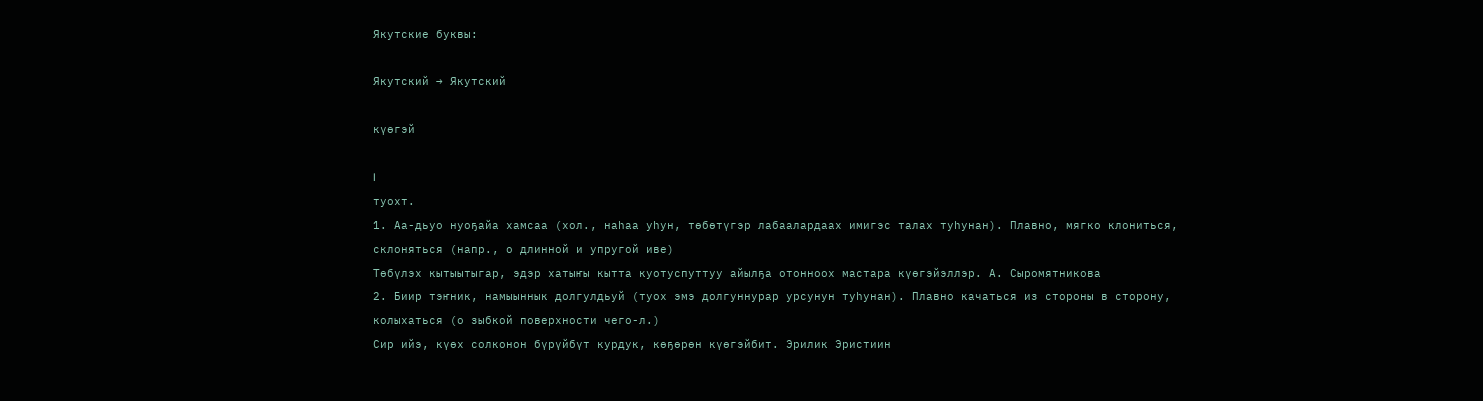Якутские буквы:

Якутский → Якутский

күөгэй

I
туохт.
1. Аа-дьуо нуоҕайа хамсаа (хол., наһаа уһун, төбөтүгэр лабаалардаах имигэс талах туһунан). Плавно, мягко клониться, склоняться (напр., о длинной и упругой иве)
Төбүлэх кытыытыгар, эдэр хатыҥы кытта куотуспуттуу айылҕа отонноох мастара күөгэйэллэр. А. Сыромятникова
2. Биир тэҥник, намыыннык долгулдьуй (туох эмэ долгуннурар урсунун туһунан). Плавно качаться из стороны в сторону, колыхаться (о зыбкой поверхности чего-л.)
Сир ийэ, күөх солконон бүрүйбүт курдук, көҕөрөн күөгэйбит. Эрилик Эристиин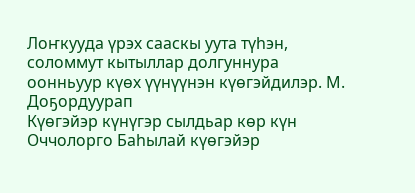Лоҥкууда үрэх сааскы уута түһэн, соломмут кытыллар долгуннура оонньуур күөх үүнүүнэн күөгэйдилэр. М. Доҕордуурап
Күөгэйэр күнүгэр сылдьар көр күн
Оччолорго Баһылай күөгэйэр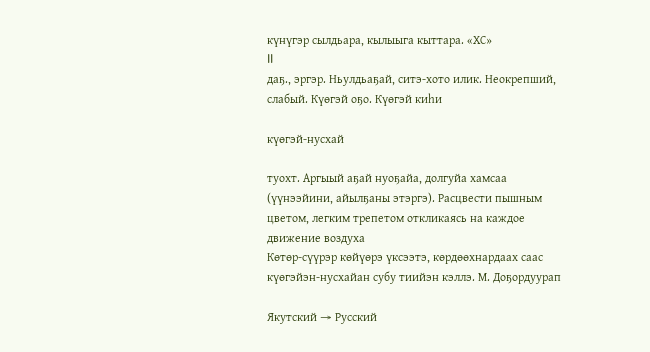күнүгэр сылдьара, кылыыга кыттара. «ХС»
II
даҕ., эргэр. Ньулдьаҕай, ситэ-хото илик. Неокрепший, слабый. Күөгэй оҕо. Күөгэй киһи

күөгэй-нусхай

туохт. Аргыый аҕай нуоҕайа, долгуйа хамсаа (үүнээйини, айылҕаны этэргэ). Расцвести пышным цветом, легким трепетом откликаясь на каждое движение воздуха
Көтөр-сүүрэр көйүөрэ үксээтэ, көрдөөхнардаах саас күөгэйэн-нусхайан субу тиийэн кэллэ. М. Доҕордуурап

Якутский → Русский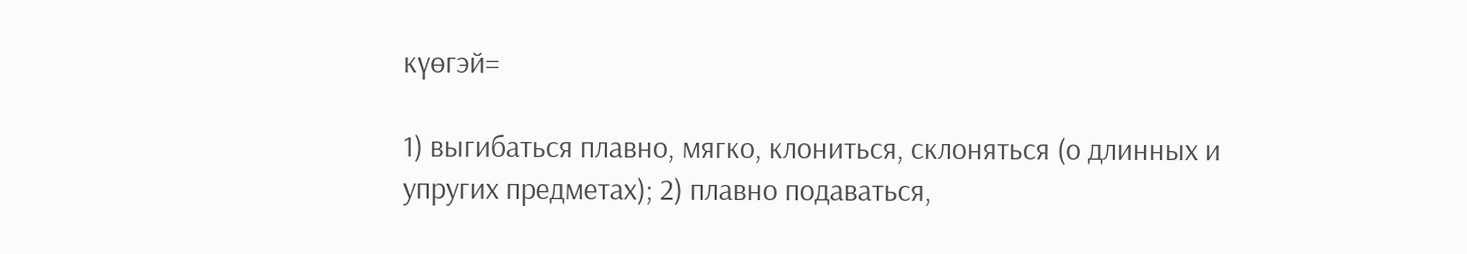күөгэй=

1) выгибаться плавно, мягко, клониться, склоняться (о длинных и упругих предметах); 2) плавно подаваться,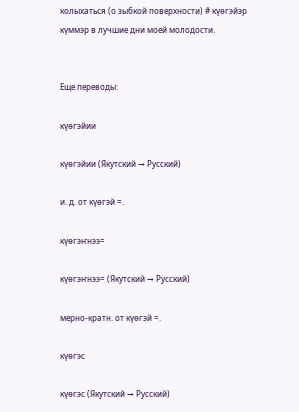колыхаться (о зыбкой поверхности) # күөгэйэр күммэр в лучшие дни моей молодости.


Еще переводы:

күөгэйии

күөгэйии (Якутский → Русский)

и. д. от күөгэй =.

күөгэҥнээ=

күөгэҥнээ= (Якутский → Русский)

мерно-кратн. от күөгэй =.

күөгэс

күөгэс (Якутский → Русский)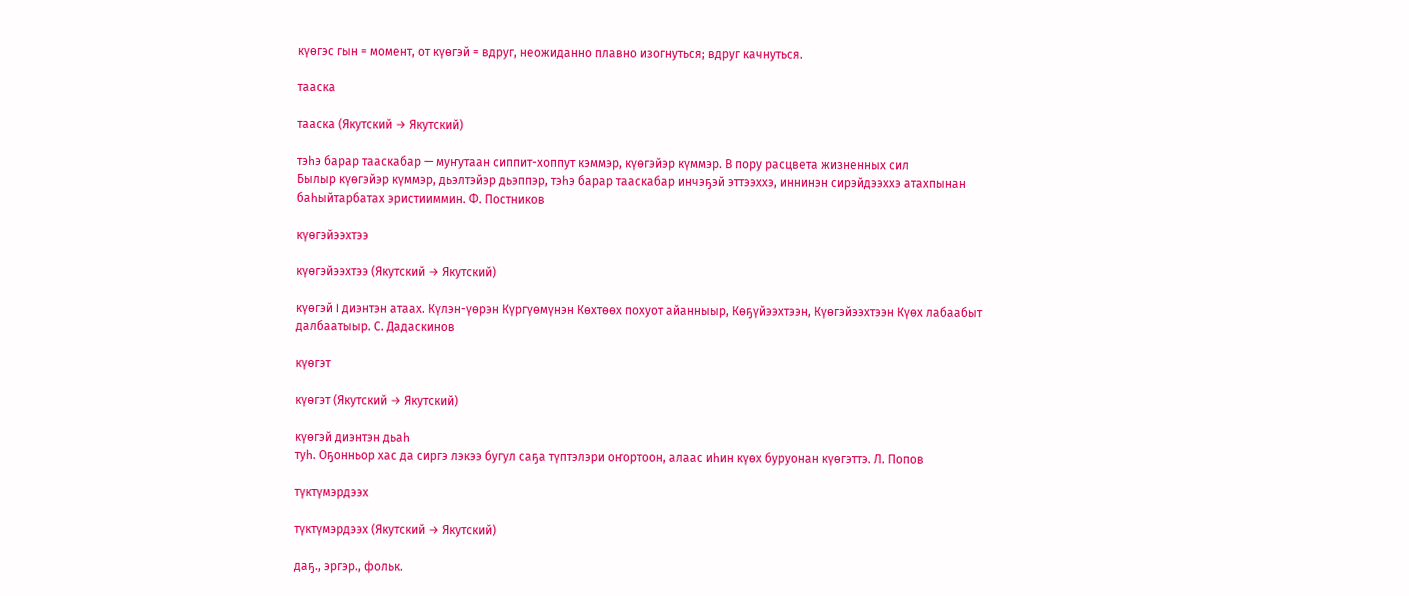күөгэс гын = момент, от күөгэй = вдруг, неожиданно плавно изогнуться; вдруг качнуться.

тааска

тааска (Якутский → Якутский)

тэһэ барар тааскабар — муҥутаан сиппит-хоппут кэммэр, күөгэйэр күммэр. В пору расцвета жизненных сил
Былыр күөгэйэр күммэр, дьэлтэйэр дьэппэр, тэһэ барар тааскабар инчэҕэй эттээххэ, иннинэн сирэйдээххэ атахпынан баһыйтарбатах эристииммин. Ф. Постников

күөгэйээхтээ

күөгэйээхтээ (Якутский → Якутский)

күөгэй I диэнтэн атаах. Күлэн-үөрэн Күргүөмүнэн Көхтөөх похуот айанныыр, Көҕүйээхтээн, Күөгэйээхтээн Күөх лабаабыт далбаатыыр. С. Дадаскинов

күөгэт

күөгэт (Якутский → Якутский)

күөгэй диэнтэн дьаһ
туһ. Оҕонньор хас да сиргэ лэкээ бугул саҕа түптэлэри оҥортоон, алаас иһин күөх буруонан күөгэттэ. Л. Попов

түктүмэрдээх

түктүмэрдээх (Якутский → Якутский)

даҕ., эргэр., фольк.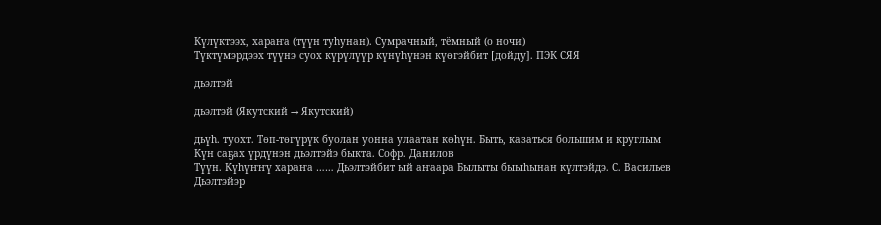Күлүктээх, хараҥа (түүн туһунан). Сумрачный, тёмный (о ночи)
Түктүмэрдээх түүнэ суох күрүлүүр күнүһүнэн күөгэйбит [дойду]. ПЭК СЯЯ

дьэлтэй

дьэлтэй (Якутский → Якутский)

дьүһ. туохт. Төп-төгүрүк буолан уонна улаатан көһүн. Быть, казаться большим и круглым
Күн саҕах үрдүнэн дьэлтэйэ быкта. Софр. Данилов
Түүн. Күһүҥҥү хараҥа …… Дьэлтэйбит ый аҥаара Былыты быыһынан күлтэйдэ. С. Васильев
Дьэлтэйэр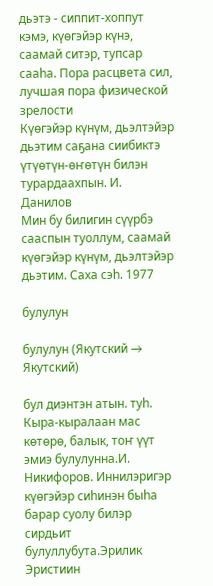дьэтэ - сиппит-хоппут кэмэ, күөгэйэр күнэ, саамай ситэр, тупсар сааһа. Пора расцвета сил, лучшая пора физической зрелости
Күөгэйэр күнүм, дьэлтэйэр дьэтим саҕана сиибиктэ үтүөтүн-өҥөтүн билэн турардаахпын. И. Данилов
Мин бу билигин сүүрбэ сааспын туоллум, саамай күөгэйэр күнүм, дьэлтэйэр дьэтим. Саха сэһ. 1977

булулун

булулун (Якутский → Якутский)

бул диэнтэн атын. туһ. Кыра-кыралаан мас көтөрө, балык, тоҥ үүт эмиэ булулунна.И. Никифоров. Иннилэригэр күөгэйэр сиһинэн быһа барар суолу билэр сирдьит булуллубута.Эрилик Эристиин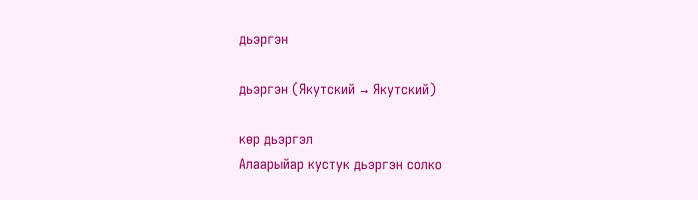дьэргэн

дьэргэн (Якутский → Якутский)

көр дьэргэл
Алаарыйар кустук дьэргэн солко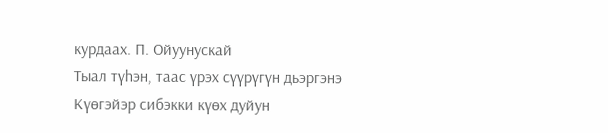курдаах. П. Ойуунускай
Тыал түһэн, таас үрэх сүүрүгүн дьэргэнэ Күөгэйэр сибэкки күөх дуйун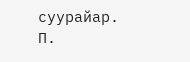суурайар. П.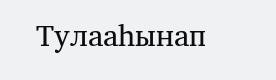Тулааһынап